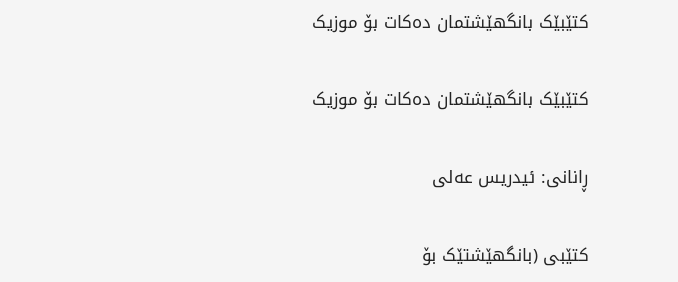کتێبێک بانگهێشتمان دەکات بۆ موزیک

کتێبێک بانگهێشتمان دەکات بۆ موزیک

ڕانانی: ئیدریس عەلی

کتێبی (بانگهێشتێک بۆ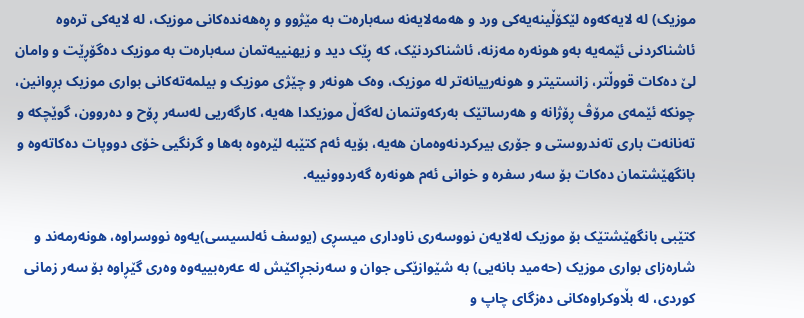موزیک) لە لایەکەوە لێکۆڵینەیەکی ورد و هەمەلایەنە سەبارەت بە مێژوو و ڕەهەندەکانی موزیک، لە لایەکی ترەوە ئاشناکردنی ئێمەیە بەو هونەرە مەزنە، ئاشناکردنێک، کە ڕێک دید و زیهنییەتمان سەبارەت بە موزیک دەگۆڕێت و وامان لێ دەکات قووڵتر، زانستیتر و هونەرییانەتر لە موزیک، وەک هونەر و چێژی موزیک و بیلمەتەکانی بواری موزیک بڕوانین، چونکە ئێمەی مرۆڤ ڕۆژانە و هەرساتێک بەرکەوتنمان لەگەڵ موزیکدا هەیە، کارگەریی لەسەر ڕۆح و دەروون، گوێچکە و تەنانەت باری تەندروستی و جۆری بیرکردنەوەمان هەیە، بۆیە ئەم کتێبە لێرەوە بەها و گرنگیی خۆی دووپات دەکاتەوە و بانگهێشتمان دەکات بۆ سەر سفرە و خوانی ئەم هونەرە گەردوونییە.

کتێبی بانگهێشتێک بۆ موزیک لەلایەن نووسەری ناوداری میسڕی (یوسف ئەلسیسی)یەوە نووسراوە، هونەرمەند و شارەزای بواری موزیک (حەمید بانەیی) بە شێوازێکی جوان و سەرنجڕاکێش لە عەرەبییەوە وەری گێڕاوە بۆ سەر زمانی کوردی، لە بڵاوکراوەکانی دەزگای چاپ و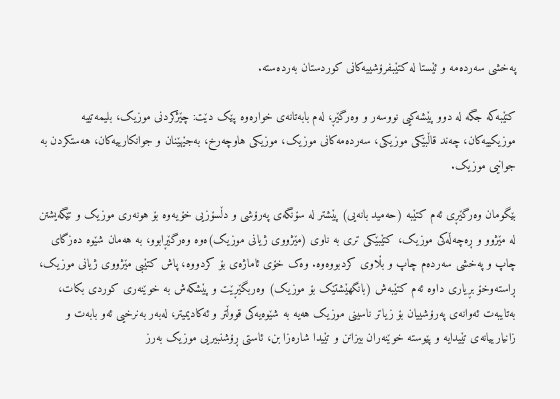پەخشی سەردەمە و ئێستا لە کتێبفرۆشییەکانی کوردستان بەردەستە.

کتێبەکە جگە لە دوو پێشەکیی نووسەر و وەرگێڕ، لەم بابەتانەی خوارەوە پێک دێت: چێژکردنی موزیک، بلیمەتییە موزیکییەکان، چەند قاڵبێکی موزیکی، سەردەمەکانی موزیک، موزیکی هاوچەرخ، بەجێهێنان و جوانکارییەکان، هەستکردن بە جوانیی موزیک.

بێگومان وەرگێڕی ئەم کتێبە (حەمید بانەیی) پێشتر لە سۆنگەی پەرۆشی و دڵسۆزیی خۆیەوە بۆ هونەری موزیک و تێگەیشتن لە مێژوو و ڕەچەڵەکی موزیک، کتێبێکی تری بە ناوی (مێژووی ژیانی موزیک)ەوە وەرگێڕابوو، بە هەمان شێوە دەزگای چاپ و پەخشی سەردەم چاپ و بڵاوی کردبووەوە. وەک خۆی ئاماژەی بۆ کردووە، پاش کتێبی مێژووی ژیانی موزیک، ڕاستەوخۆ بڕیاری داوە ئەم کتێبەش (بانگهێشتێک بۆ موزیک) وەربگێڕێت و پێشکەش بە خوێنەری کوردی بکات، بەتایبەت ئەوانەی پەرۆشییان بۆ زیاتر ناسینی موزیک هەیە بە شێوەیەکی قووڵتر و ئەکادیمیتر، لەبەر بەنرخیی ئەو بابەت و زانیارییانەی تێیدایە و پێوستە خوێنەران بیزانن و تێیدا شارەزا بن، ئاستی ڕۆشنبیریی موزیک بەرز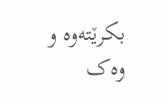بکرێتەوە و وەک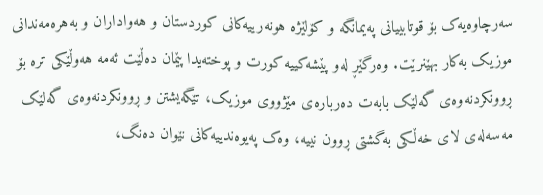سەرچاوەیەک بۆ قوتابییانی پەیمانگە و کۆلێژە هونەرییەکانی کوردستان و هەواداران و بەهرەمەندانی موزیک بەکار بهێنرێت. وەرگێڕ لەو پێشەکییە کورت و پوختەیدا پێمان دەڵێت ئەمە هەوڵێکی ترە بۆ ڕوونکردنەوەی گەلێک بابەت دەربارەی مێژووی موزیک، تێگەیشتن و ڕوونکردنەوەی گەلێک مەسەلەی لای خەڵکی بەگشتی ڕوون نییە، وەک پەیوەندییەکانی نێوان دەنگ،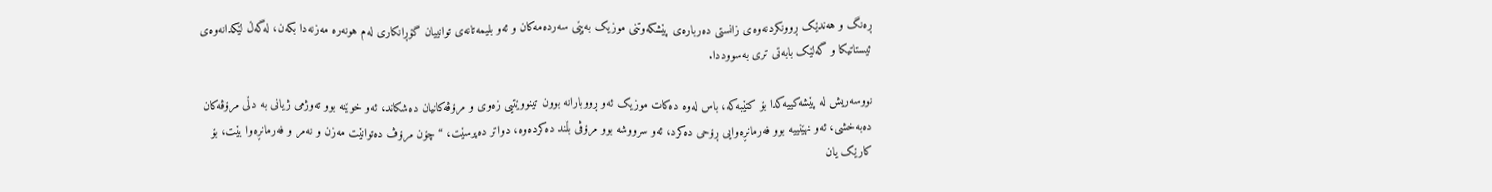ڕەنگ و هەندێک ڕوونکردنەوەی زانستی دەربارەی پێشکەوتنی موزیک بەپێی سەردەمەکان و ئەو بلیمەتانەی توانییان گۆڕانکاری لەم هونەرە مەزنەدا بکەن، لەگەڵ لێکدانەوەی ئیستاتیکا و گەلێک بابەتی تری بەسووددا.

نووسەریش لە پێشەکییەکدا بۆ کتێبەکە، باس لەوە دەکات موزیک ئەو ڕووبارانە بوون تینووێتیی زەوی و مرۆڤەکانیان دەشکاند، ئەو خوێنە بوو تەوژمی ژیانی بە دڵی مرۆڤەکان دەبەخشی، ئەو نهێنییە بوو فەرمانڕەوایی ڕۆحی دەکرد، ئەو سرووشە بوو مرۆڤی بڵند دەکردەوە، دواتر دەپرسێت، “چۆن مرۆڤ دەتوانێت مەزن و نەمر و فەرمانڕەوا بێت، بۆ کارێک یان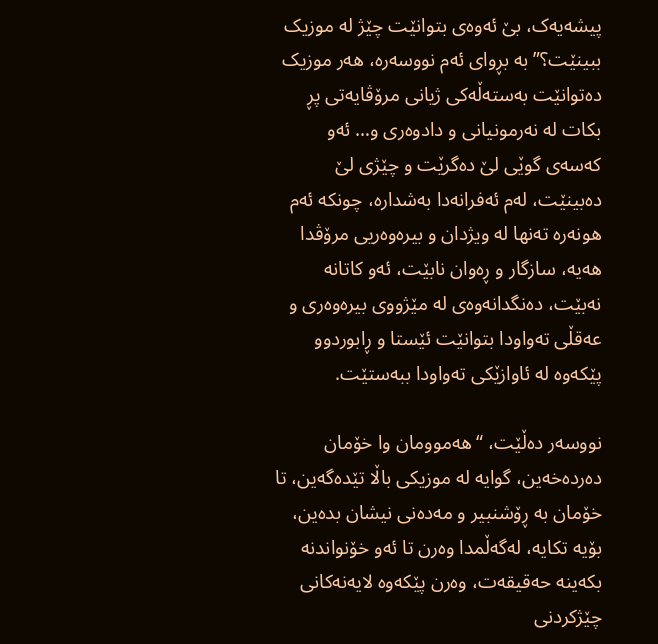پیشەیەک، بێ ئەوەی بتوانێت چێژ لە موزیک ببینێت؟” بە بڕوای ئەم نووسەرە، هەر موزیک دەتوانێت بەستەڵەکی ژیانی مرۆڤایەتی پڕ بکات لە نەرمونیانی و دادوەری و… ئەو کەسەی گوێی لێ دەگرێت و چێژی لێ دەبینێت، لەم ئەفرانەدا بەشدارە، چونکە ئەم هونەرە تەنها لە ویژدان و بیرەوەریی مرۆڤدا هەیە، سازگار و ڕەوان نابێت، ئەو کاتانە نەبێت، دەنگدانەوەی لە مێژووی بیرەوەری و عەقڵی تەواودا بتوانێت ئێستا و ڕابوردوو پێکەوە لە ئاوازێکی تەواودا ببەستێت.

نووسەر دەڵێت، “هەموومان وا خۆمان دەردەخەین، گوایە لە موزیکی باڵا تێدەگەین، تا خۆمان بە ڕۆشنبیر و مەدەنی نیشان بدەین، بۆیە تکایە، لەگەڵمدا وەرن تا ئەو خۆنواندنە بکەینە حەقیقەت، وەرن پێکەوە لایەنەکانی چێژکردنی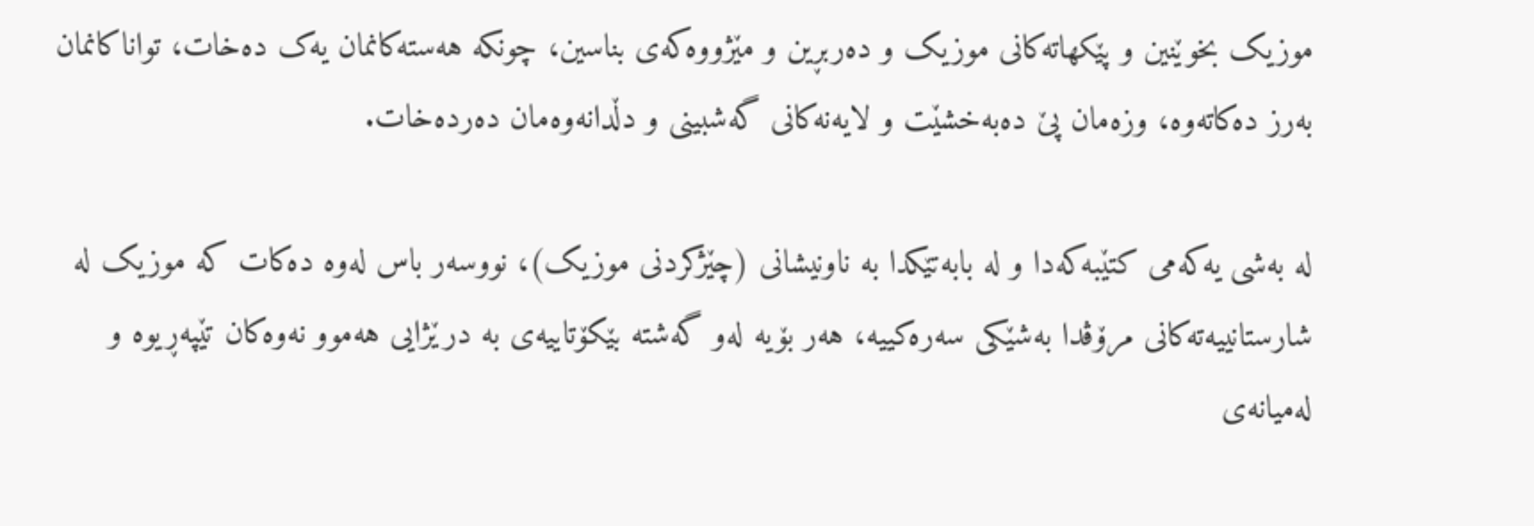موزیک بخوێنین و پێکهاتەکانی موزیک و دەربڕین و مێژووەکەی بناسین، چونکە هەستەکانمان یەک دەخات، تواناکانمان بەرز دەکاتەوە، وزەمان پێ دەبەخشێت و لایەنەکانی گەشبینی و دڵدانەوەمان دەردەخات.

لە بەشی یەکەمی کتێبەکەدا و لە بابەتێکدا بە ناونیشانی (چێژکردنی موزیک)، نووسەر باس لەوە دەکات کە موزیک لە شارستانییەتەکانی مرۆڤدا بەشێکی سەرەکییە، هەر بۆیە لەو گەشتە بێکۆتاییەی بە درێژایی هەموو نەوەکان تێپەڕیوە و لەمیانەی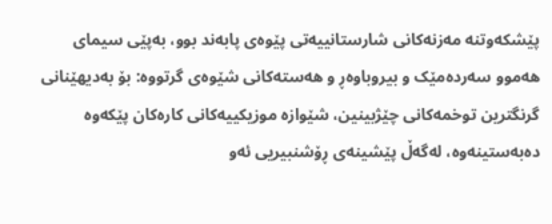پێشکەوتنە مەزنەکانی شارستانییەتی پێوەی پابەند بوو، بەپێی سیمای هەموو سەردەمێک و بیروباوەڕ و هەستەکانی شێوەی گرتووە: بۆ بەدیهێنانی گرنگترین توخمەکانی چێژبینین، شێوازە موزیکییەکانی کارەکان پێکەوە دەبەستینەوە، لەگەڵ پێشینەی ڕۆشنبیریی ئەو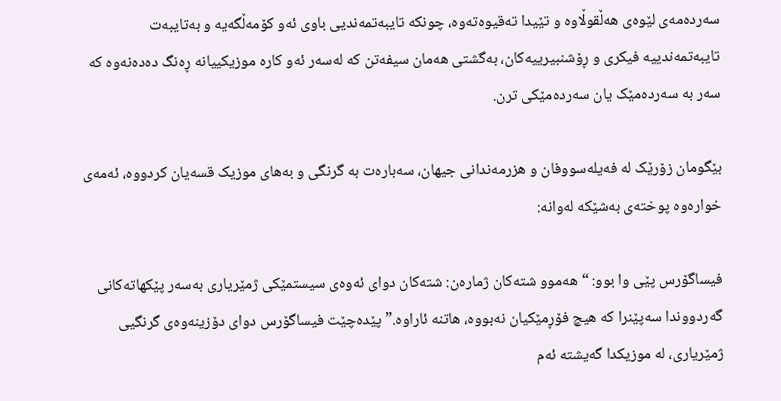سەردەمەی لێوەی هەڵقوڵاوە و تێیدا تەقیوەتەوە، چونکە تایبەتمەندیی باوی ئەو کۆمەڵگەیە و بەتایبەت تایبەتمەندییە فیکری و ڕۆشنبیرییەکان، بەگشتی هەمان سیفەتن کە لەسەر ئەو کارە موزیکییانە ڕەنگ دەدەنەوە کە سەر بە سەردەمێک یان سەردەمێکی ترن.

بێگومان زۆرێک لە فەیلەسووفان و هزرمەندانی جیهان، سەبارەت بە گرنگی و بەهای موزیک قسەیان کردووە، ئەمەی خوارەوە پوختەی بەشێکە لەوانە:

فیساگۆرس پێی وا بوو: “هەموو شتەکان ژمارەن: شتەکان دوای ئەوەی سیستمێکی ژمێریاری بەسەر پێکهاتەکانی گەردووندا سەپێنرا کە هیچ فۆڕمێکیان نەبووە، هاتنە ئاراوە.” پێدەچێت فیساگۆرس دوای دۆزینەوەی گرنگیی ژمێریاری، لە موزیکدا گەیشتە ئەم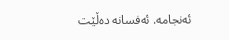ئەنجامە. ئەفسانە دەڵێت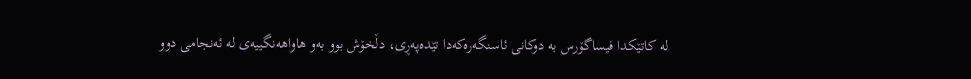لە کاتێکدا فیساگۆرس بە دوکانی ئاسنگەرەکەدا تێدەپەڕی، دڵخۆش بوو بەو هاواهەنگییەی لە ئەنجامی دوو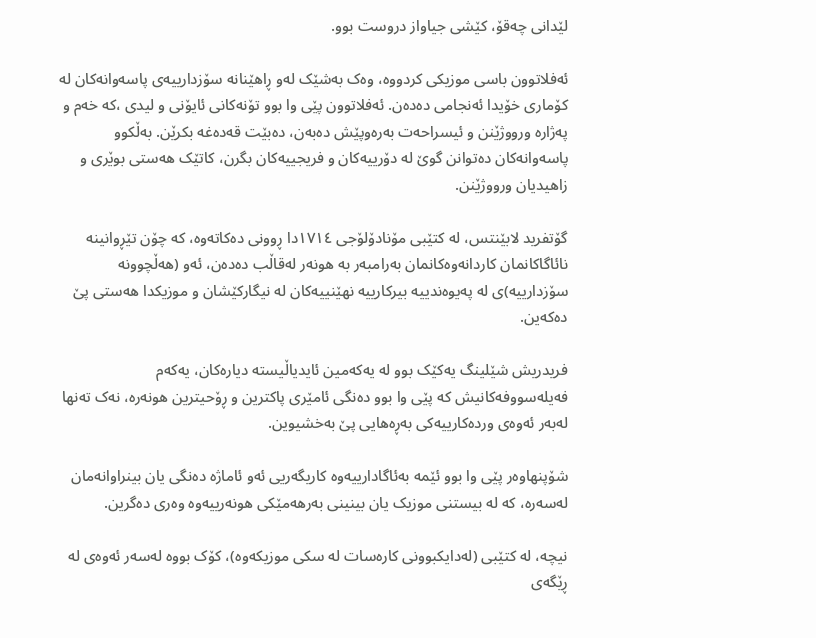لێدانی چەقۆ، کێشی جیاواز دروست بوو.

ئەفلاتوون باسی موزیکی کردووە، وەک بەشێک لەو ڕاهێنانە سۆزدارییەی پاسەوانەکان لە کۆماری خۆیدا ئەنجامی دەدەن. ئەفلاتوون پێی وا بوو تۆنەکانی ئایۆنی و لیدی ،کە خەم و پەژارە ورووژێنن و ئیسراحەت بەرەوپێش دەبەن، دەبێت قەدەغە بکرێن. بەڵکوو پاسەوانەکان دەتوانن گوێ لە دۆرییەکان و فریجییەکان بگرن، کاتێک هەستی بوێری و زاهیدیان ورووژێنن.

گۆتفرید لابێنتس، لە کتێبی مۆنادۆلۆجی ١٧١٤دا ڕوونی دەکاتەوە، کە چۆن تێڕوانینە نائاگاکانمان کاردانەوەکانمان بەرامبەر بە هونەر لەقاڵب دەدەن، ئەو (هەڵچوونە سۆزدارییە)ی لە پەیوەندییە بیرکارییە نهێنییەکان لە نیگارکێشان و موزیکدا هەستی پێ دەکەین.

فریدریش شێلینگ یەکێک بوو لە یەکەمین ئایدیاڵیستە دیارەکان، یەکەم فەیلەسووفەکانیش کە پێی وا بوو دەنگی ئامێری پاکترین و ڕۆحیترین هونەرە، نەک تەنها لەبەر ئەوەی وردەکارییەکی بەڕەهایی پێ بەخشیوین.

شۆپنهاوەر پێی وا بوو ئێمە بەئاگادارییەوە کاریگەریی ئەو ئاماژە دەنگی یان بینراوانەمان لەسەرە، کە لە بیستنی موزیک یان بینینی بەرهەمێکی هونەرییەوە وەری دەگرین.

نیچە، لە کتێبی (لەدایکبوونی کارەسات لە سکی موزیکەوە)، کۆک بووە لەسەر ئەوەی لە ڕێگەی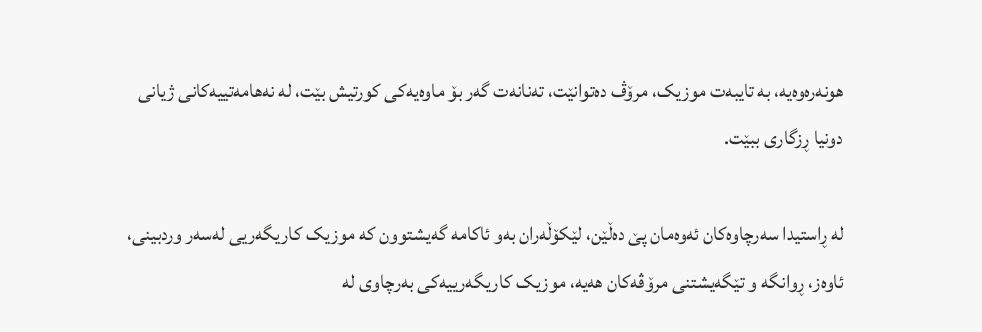هونەرەوەیە، بە تایبەت موزیک، مرۆڤ دەتوانێت، تەنانەت گەر بۆ ماوەیەکی کورتیش بێت، لە نەهامەتییەکانی ژیانی دونیا ڕزگاری ببێت.

لە ڕاستیدا سەرچاوەکان ئەوەمان پێ دەڵێن، لێکۆڵەران بەو ئاکامە گەیشتوون کە موزیک کاریگەریی لەسەر وردبینی، ئاوەز، ڕوانگە و تێگەیشتنی مرۆڤەکان هەیە، موزیک کاریگەرییەکی بەرچاوی لە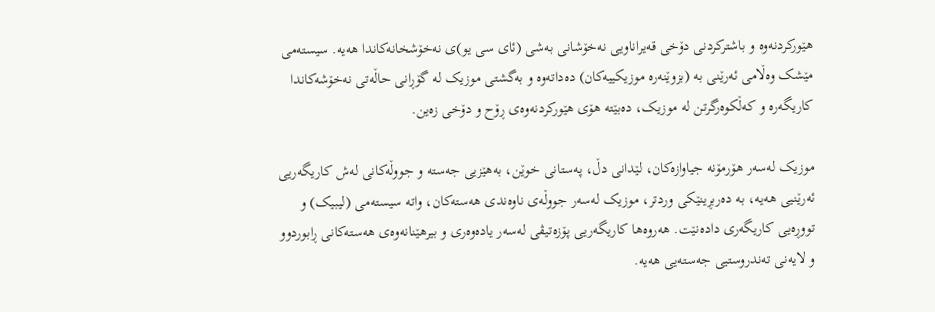هێورکردنەوە و باشترکردنی دۆخی قەیراناویی نەخۆشانی بەشی (ئای‌ سی‌ یو)ی نەخۆشخانەکاندا هەیە. سیستەمی مێشک وەڵامی ئەرێنی بە (بزوێنەرە موزیکییەکان) دەداتەوە و بەگشتی موزیک لە گۆڕانی حاڵەتی نەخۆشەکاندا کاریگەرە و کەڵکوەرگرتن لە موزیک، دەبێتە هۆی هێورکردنەوەی ڕۆح و دۆخی زەین.

موزیک لەسەر هۆرمۆنە جیاوازەکان، لێدانی دڵ، پەستانی خوێن، بەهێزیی جەستە و جووڵەکانی لەش کاریگەریی ئەرێنیی هەیە، بە دەربڕینێکی وردتر، موزیک لەسەر جووڵەی ناوەندی هەستەکان، واتە سیستەمی (لیبیک) و تووڕەیی کاریگەری دادەنێت. هەروەها کاریگەریی پۆزەتیڤی لەسەر یادەوەری و بیرهێنانەوەی هەستەکانی ڕابوردوو و لایەنی تەندروستیی جەستەیی هەیە.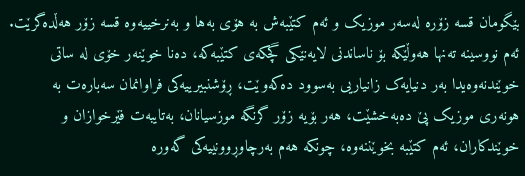بێگومان قسە زۆرە لەسەر موزیک و ئەم کتێبەش بە هۆی بەها و بەنرخییەوە قسە زۆر هەڵدەگرێت. ئەم نووسینە تەنها هەوڵێکە بۆ ناساندنی لایەنێکی گچکەی کتێبەکە، دەنا خوێنەر خۆی لە ساتی خوێندنەوەیدا بەر دنیایەک زانیاریی بەسوود دەکەوێت، ڕۆشنبیرییەکی فراوانمان سەبارەت بە هونەری موزیک پێ دەبەخشێت، هەر بۆیە زۆر گرنگە موزسیانان، بەتایبەت فێرخوازان و خوێندکاران، ئەم کتێبە بخوێننەوە، چونکە هەم بەرچاوڕوونییەکی گەورە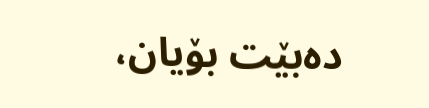دەبێت بۆیان،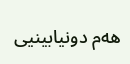هەم دونیابینیی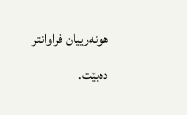هونەرییان فراوانتر دەبێت.